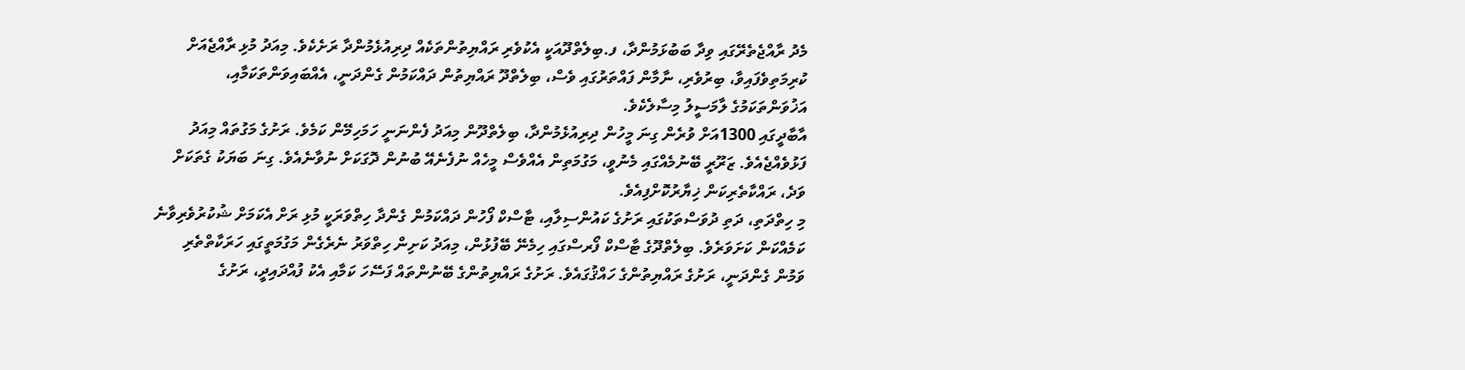މެދު ރާއްޖެތެރޭގައި ވިދާ ބަބުޅަމުންދާ، ފ.ބިލެތްދޫއަކީ އެކުވެރި ރައްޔިތުންތަކެއް ދިރިއުޅެމުންދާ ރަށެކެވެ. މިއަދު މުޅި ރާއްޖެއަށް ކުރިމަތިވެފައިވާ، ބިރުވެރި، ނާމާން ފައްތަރުގައި ވެސް، ބިލެތްދޫ ރައްޔިތުން ދައްކަމުން ގެންދަނީ، އެއްބައިވަންތަކަމާއި، އަޚުވަންތަކަމުގެ ލާމަސީލު މިސާލެކެވެ.
އާބާދީގައި 1300އަށް ވުރެން ގިނަ މީހުން ދިރިއުޅެމުންދާ، ބިލެތްދޫން މިއަދު ފެންނަނީ ހަމަހިމޭން ކަމެވެ. ރަށުގެ މަގުތައް މިއަދު ފަޅުވެއްޖެއެވެ. ޒަރޫރީ ބޭނުމެއްގައި މެނުވީ، މަގުމަތިން އެއްވެސް މީހެއް ނުފެނެއޭ ބުނުން ދޮގަކަށް ނުވާނެއެވެ. ގިނަ ބަޔަކު ގެތަކަށް ވަދެ، ރައްކާތެރިކަން ޚިޔާރުކޮށްފިއެވެ.
މި ހިތްދަތި، ދަތި ދުވަސްތަކުގައި ރަށުގެ ކައުންސިލާއި، ޓާސްކް ފޯހުން ދައްކަމުން ގެންދާ ހިތްވަރަކީ މުޅި ރަށް އެކަމަށް ޝުކުރުވެރިވާނެ ކަމެއްކަން ކަށަވަރެވެ. ބިލެތްދޫގެ ޓާސްކް ފޯރސްގައި ހިމެނޭ ބޭފުޅުން، މިއަދު ކަށިން ހިތްވަރު ނެރެގެން މަގުމަތީގައި ހަރަކާތްތެރި ވަމުން ގެންދަނީ، ރަށުގެ ރައްޔިތުންގެ ހައްޤުގައެވެ. ރަށުގެ ރައްޔިތުންގެ ބޭނުންތައް ފަސޭހަ ކަމާއި އެކު ފުއްދައިދީ، ރަށުގެ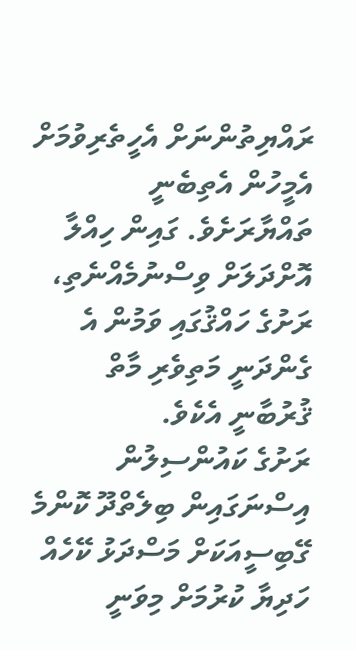ރައްޔިތުންނަށް އެހީތެރިވުމަށް އެމީހުން އެތިބެނީ ތައްޔާރަށެވެ. ގައިން ހިއްލާ އޮށްދަލަށް ވިސްނުމެއްނެތި، ރަށުގެ ހައްޤުގައި ވަމުން އެ ގެންދަނީ މަތިވެރި މާތް ޤުރުބާނީ އެކެވެ.
ރަށުގެ ކައުންސިލުން އިސްނަގައިން ބިލެތްދޫ ކޮންމެ ގޭބިސީއަކަށް މަސްދަޅު ކޭހެއް ހަދިޔާ ކުރުމަށް މިވަނީ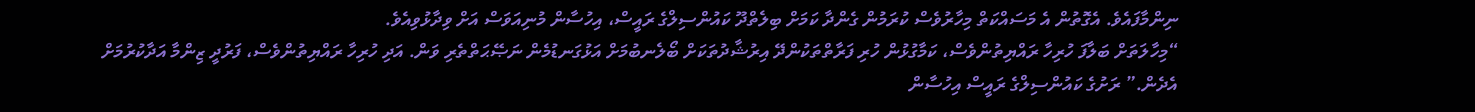ނިންމާފައެވެ. އެގޮތުން އެ މަސައްކަތް މިހާރުވެސް ކުރަމުން ގެންދާ ކަމަށް ބިލެތްދޫ ކައުންސިލްގެ ރައީސް، އިހުސާން މުނިއަވަސް އަށް ވިދާޅުވިއެވެ.
“މިހާލަތަށް ބަލާފަ ހުރިހާ ރައްޔިތުންވެސް، ކަމާގުޅުން ހުރި ފަރާތްތަކުންދޭ އިރުޝާދުތަކަށް ބޯލެނބުމަށް އަޅުގަނޑުމެން ނަޞޭޙަތްތެރި ވަން. އަދި ހުރިހާ ރައްޔިތުންވެސް، ފަރުދީ ޒިންމާ އަދާކުރުމަށް އެދެން.” ރަށުގެ ކައުންސިލްގެ ރައީސް އިހުސާން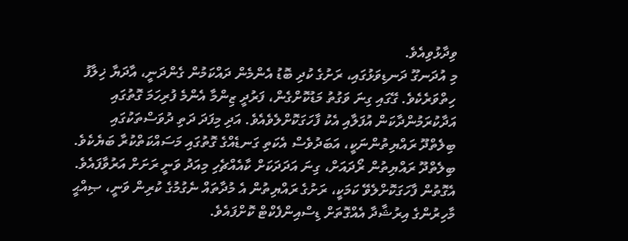ވިދާޅުވިއެވެ.
މި އުދަނގޫ ދަނޑިވަޅުގައި، ރަށުގެ ކުދި ބޮޑު އެންމެން ދައްކަމުން ގެންދަނީ، އާދަޔާ ޚިލާފު ހިތްވަރެކެވެ. ގޭގައި ގިނަ ވަގުތު މަޑުކޮށްގެން، ފަރުދީ ޒިންމާ އެންމެ ފުރިހަމަ ގޮތުގައި އަދާކުރަމުންދާކަން އުފަލާއި އެކު ފާހަގަކޮށްލެވެއެވެ. އަދި މިފަދަ ދަތި ދުވަސްތަކުގައި ބިލެތްދޫ ރައްޔިތުންނަކީ، އަބަދުވެސް އެކަތި ގަނޑެއްގެ ގޮތުގައި މަސައްކަތްކުރާ ބަޔެކެވެ.
ބިލެތްދޫ ރައްޔިތުން ރޯދައަށް، ގިނަ އަދަދަކަށް ކާއެއްޗެހި މިއަދު ވަނީ ރަށަށް އަރުވާފައެވެ. އެގޮތުން ފާހަގަކޮށްލެވޭ ކަމަކީ، ރަށުގެ ރައްޔިތުން އެ މުދާތައް ނެގުމުގެ ކުރިން ވަނީ، ޞިއްޙީ މާހިރުންގެ އިރުޝާދާ އެއްގޮތަށް ޑިސްއިންފެކްޓް ކޮށްފައެވެ.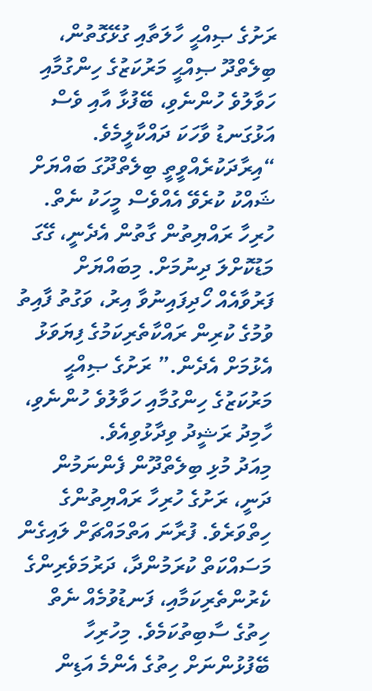ރަށުގެ ޞިއްޙީ ހާލަތާއި ގުޅޭގޮތުން، ބިލެތްދޫ ޞިއްޙީ މަރުކަޒުގެ ހިންގުމާއި ހަވާލުވެ ހުންނެވި، ބޭފުޅާ އާއި ވެސް އަޅުގަނޑު ވާހަކަ ދައްކާލީމެވެ.
“އިރާދަކުރެއްވީތީ ބިލެތްދޫގަ ބައްޔަށް ޝައްކު ކުރެވޭ އެއްވެސް މީހަކު ނެތް. ހުރިހާ ރައްޔިތުން ގާތުން އެދެނީ، ގޭގަ މަޑުކޮށްލަ ދިނުމަށް. މިބައްޔަށް ފަރުވާއެއް ހޯދިފައިނުވާ އިރު، ވަގުތު ފާއިތު ވުމުގެ ކުރިން ރައްކާތެރިކަމުގެ ފިޔަވަޅު އެޅުމަށް އެދެން.” ރަށުގެ ޞިއްޙީ މަރުކަޒުގެ ހިންގުމާއި ހަވާލުވެ ހުންނެވި، ހާމިދު ރަޝީދު ވިދާޅުވިއެވެ.
މިއަދު މުޅި ބިލެތްދޫން ފެންނަމުން ދަނީ، ރަށުގެ ހުރިހާ ރައްޔިތުންގެ ހިތްވަރެވެ. ފުރާނަ އަތްމައްޗަށް ލައިގެން މަސައްކަތް ކުރަމުންދާ، ދަރުމަވެރިންގެ ކެރުންތެރިކަމާއި، ފަނޑުވުމެއް ނެތް ހިތުގެ ސާބިތުކަމެވެ. މިހުރިހާ ބޭފުޅުންނަށް ހިތުގެ އެންމެ އަޑިން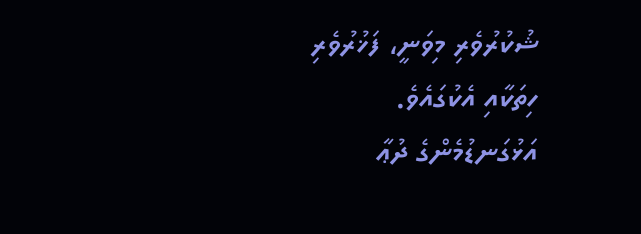ޝުކުރުވެރި މިވަނީ، ފަޚުރުވެރި ހިތަކާއި އެކުގައެވެ. އަޅުގަނޑުމެންގެ ދުޢާ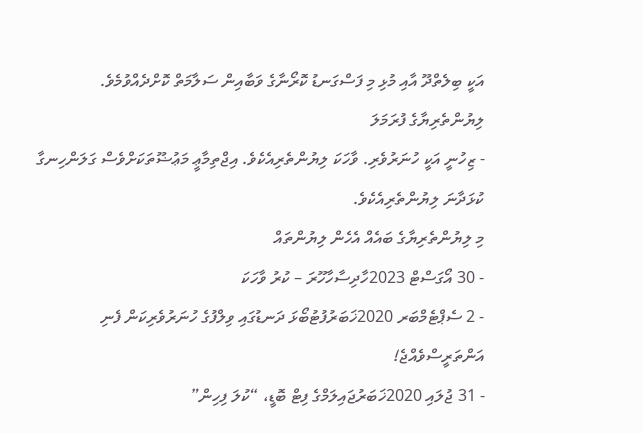އަކީ ބިލެތްދޫ އާއި މުޅި މި ފަސްގަނޑު ކޮރޯނާގެ ވަބާއިން ސަލާމަތް ކޮށްދެއްވުމެވެ.
ލިޔުންތެރިޔާގެ ފުރަމަލަ
- ޒިހުނީ އަކީ ހުނަރުވެރި. ވާހަކަ ލިޔުންތެރިއެކެވެ. އިޖްތިމާޢީ މަޢުޟޫތަކަށްވެސް ގަލަންހިނގާ ކުޅަދާނަ ލިޔުންތެރިއެކެވެ.
މި ލިޔުންތެރިޔާގެ ބައެއް އެހެން ލިޔުންތައް
- 30 އޯގަސްޓް 2023ހާދިސާހާހޫރަ – ކުރު ވާހަކަ
- 2 ސެޕްޓެމްބަރ 2020ޚަބަރުފުޓުބޯޅަ ދަނޑުގައި ވިލްފުގެ ހުނަރުވެރިކަން ފެނި އަންތަރީސްވެއްޖެ!
- 31 ޖުލައި 2020ޚަބަރުޖައިލަމްގެ ފިޓް ބޮޑީ، “ކުލަ ފިހިން”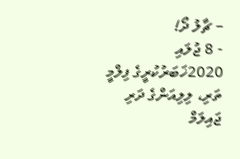– ޗާލު ދޯ!
- 8 ޖުލައި 2020ޚަބަރުކުރީގެ ފިލްމީ ތަރި، ލިލިއަންގެ ދަރި ޖައިލަމް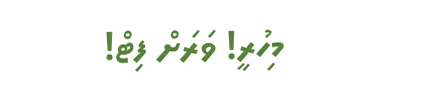މިހުރީ! ވަރަށް ފިޓް!